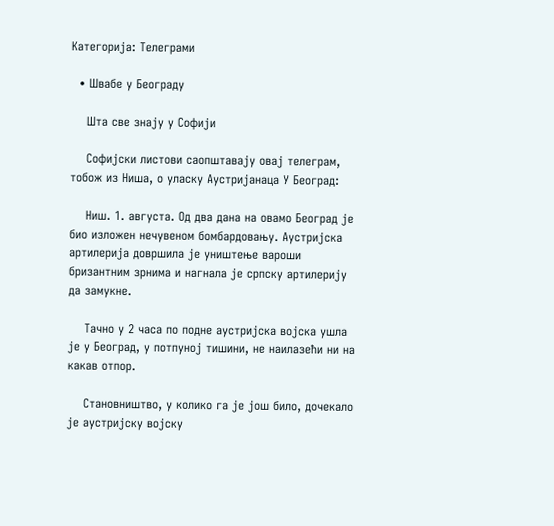Категорија: Телеграми

  • Швабе у Београду

    Шта све знају у Софији

    Софијски листови саопштавају овај телеграм, тобож из Ниша, о уласку Аустријанаца У Београд:

    Ниш. 1. августа. Од два дана на овамо Београд је био изложен нечувеном бомбардовању. Аустријска артилерија довршила је уништење вароши бризантним зрнима и нагнала је српску артилерију да замукне.

    Тачно у 2 часа по подне аустријска војска ушла је у Београд, у потпуној тишини, не наилазећи ни на какав отпор.

    Становништво, у колико га је још било, дочекало је аустријску војску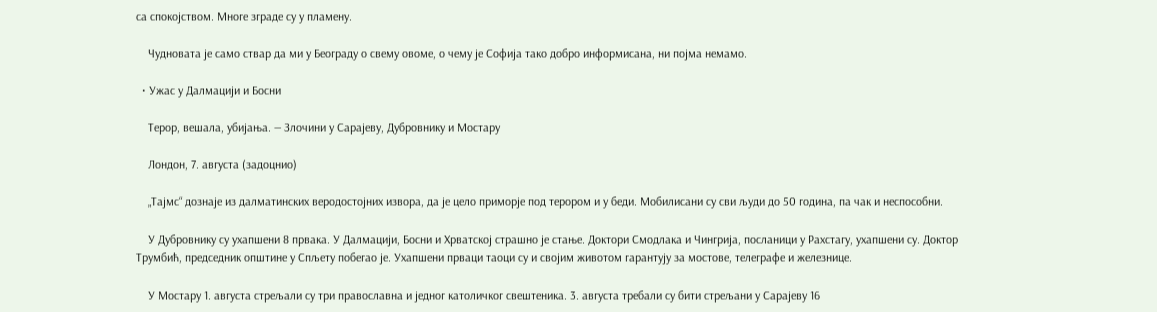са спокојством. Многе зграде су у пламену.

    Чудновата је само ствар да ми у Београду о свему овоме, о чему је Софија тако добро информисана, ни појма немамо.

  • Ужас у Далмацији и Босни

    Терор, вешала, убијања. — Злочини у Сарајеву, Дубровнику и Мостару

    Лондон, 7. августа (задоцнио)

    „Тајмс“ дознаје из далматинских веродостојних извора, да је цело приморје под терором и у беди. Мобилисани су сви људи до 50 година, па чак и неспособни.

    У Дубровнику су ухапшени 8 првака. У Далмацији, Босни и Хрватској страшно је стање. Доктори Смодлака и Чингрија, посланици у Рахстагу, ухапшени су. Доктор Трумбић, председник општине у Спљету побегао је. Ухапшени прваци таоци су и својим животом гарантују за мостове, телеграфе и железнице.

    У Мостару 1. августа стрељали су три православна и једног католичког свештеника. 3. августа требали су бити стрељани у Сарајеву 16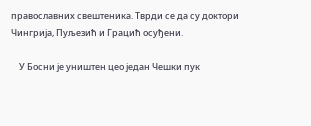православних свештеника. Тврди се да су доктори Чингрија, Пуљезић и Грацић осуђени.

    У Босни је уништен цео један Чешки пук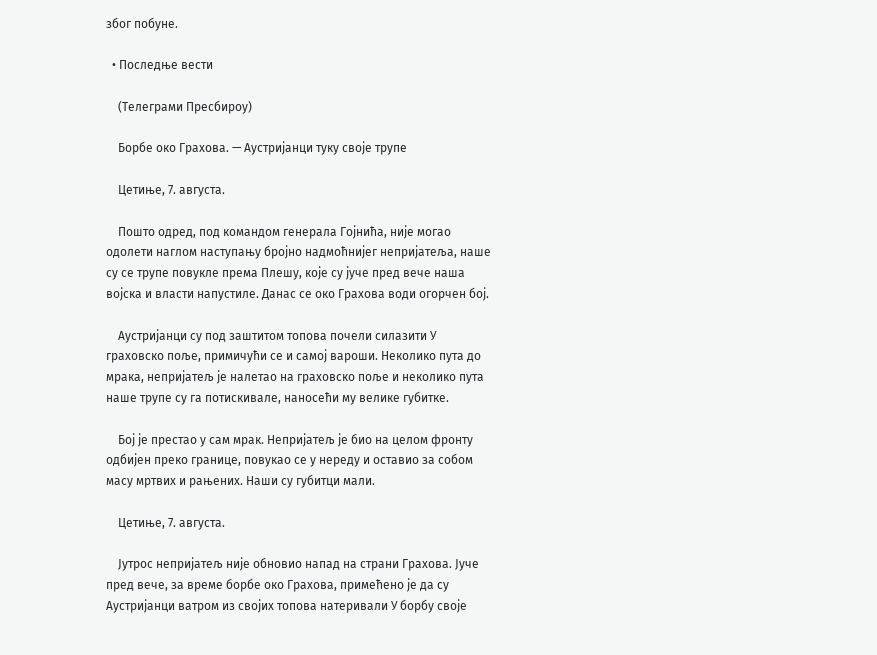због побуне.

  • Последње вести

    (Телеграми Пресбироу)

    Борбе око Грахова. — Аустријанци туку своје трупе

    Цетиње, 7. августа.

    Пошто одред, под командом генерала Гојнића, није могао одолети наглом наступању бројно надмоћнијег непријатеља, наше су се трупе повукле према Плешу, које су јуче пред вече наша војска и власти напустиле. Данас се око Грахова води огорчен бој.

    Аустријанци су под заштитом топова почели силазити У граховско поље, примичући се и самој вароши. Неколико пута до мрака, непријатељ је налетао на граховско поље и неколико пута наше трупе су га потискивале, наносећи му велике губитке.

    Бој је престао у сам мрак. Непријатељ је био на целом фронту одбијен преко границе, повукао се у нереду и оставио за собом масу мртвих и рањених. Наши су губитци мали.

    Цетиње, 7. августа.

    Јутрос непријатељ није обновио напад на страни Грахова. Јуче пред вече, за време борбе око Грахова, примећено је да су Аустријанци ватром из својих топова натеривали У борбу своје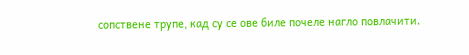сопствене трупе, кад су се ове биле почеле нагло повлачити.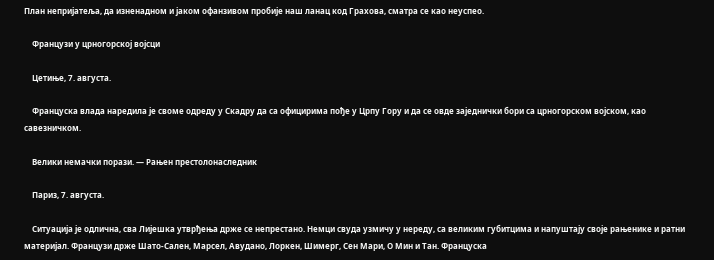План непријатеља, да изненадном и јаком офанзивом пробије наш ланац код Грахова, сматра се као неуспео.

    Французи у црногорској војсци

    Цетиње, 7. августа.

    Француска влада наредила је своме одреду у Скадру да са официрима пође у Црпу Гору и да се овде заједнички бори са црногорском војском, као савезничком.

    Велики немачки порази. — Рањен престолонаследник

    Париз, 7. августа.

    Ситуација је одлична, сва Лијешка утврђења држе се непрестано. Немци свуда узмичу у нереду, са великим губитцима и напуштају своје рањенике и ратни материјал. Французи држе Шато-Сален, Марсел, Авудано, Лоркен, Шимерг, Сен Мари, О Мин и Тан. Француска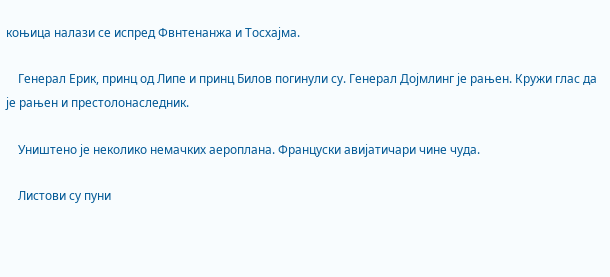коњица налази се испред Фвнтенанжа и Тосхајма.

    Генерал Ерик, принц од Липе и принц Билов погинули су. Генерал Дојмлинг је рањен. Кружи глас да је рањен и престолонаследник.

    Уништено је неколико немачких аероплана. Француски авијатичари чине чуда.

    Листови су пуни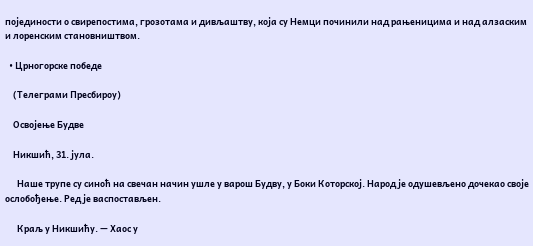појединости о свирепостима, грозотама и дивљаштву, која су Немци починили над рањеницима и над алзаским и лоренским становништвом.

  • Црногорске победе

    (Телеграми Пресбироу)

    Освојење Будве

    Никшић, 31. јула.

      Наше трупе су синоћ на свечан начин ушле у варош Будву, у Боки Которској. Народ је одушевљено дочекао своје ослобођење. Ред је васпостављен.

      Краљ у Никшићу. — Хаос у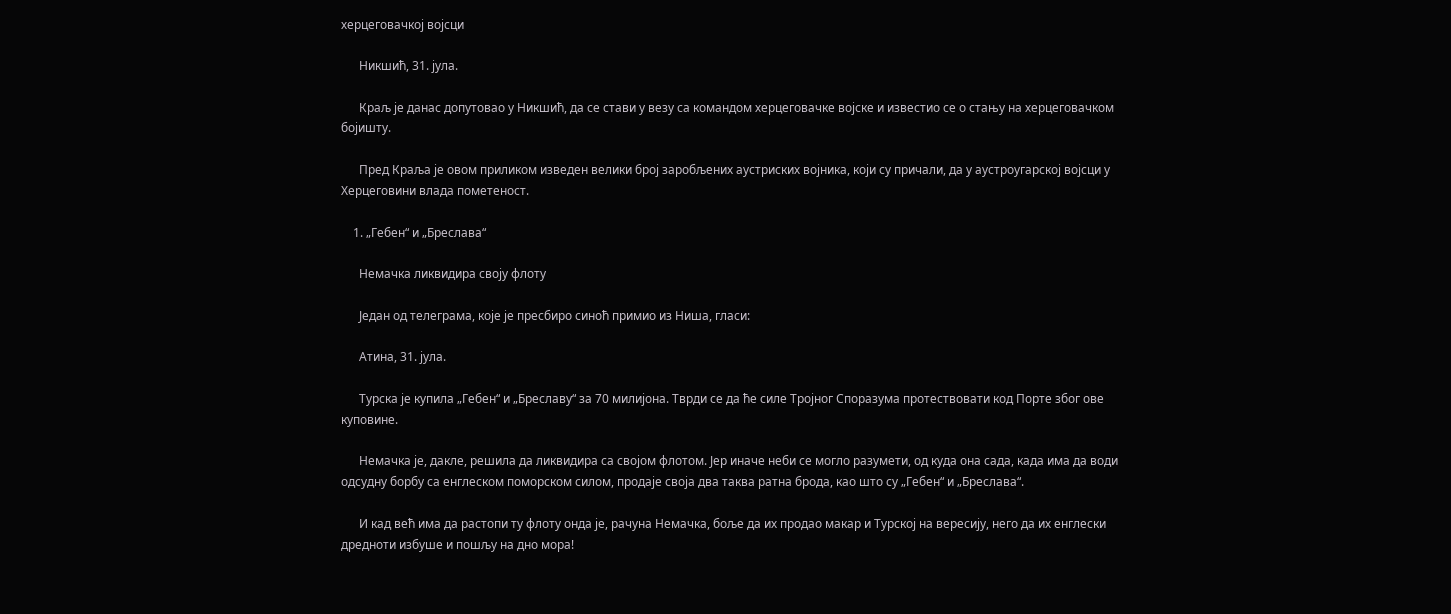херцеговачкој војсци

      Никшић, 31. јула.

      Краљ је данас допутовао у Никшић, да се стави у везу са командом херцеговачке војске и известио се о стању на херцеговачком бојишту.

      Пред Краља је овом приликом изведен велики број заробљених аустриских војника, који су причали, да у аустроугарској војсци у Херцеговини влада пометеност.

    1. „Гебен“ и „Бреслава“

      Немачка ликвидира своју флоту

      Један од телеграма, које је пресбиро синоћ примио из Ниша, гласи:

      Атина, 31. јула.

      Турска је купила „Гебен“ и „Бреславу“ за 70 милијона. Тврди се да ће силе Тројног Споразума протествовати код Порте због ове куповине.

      Немачка је, дакле, решила да ликвидира са својом флотом. Јер иначе неби се могло разумети, од куда она сада, када има да води одсудну борбу са енглеском поморском силом, продаје своја два таква ратна брода, као што су „Гебен“ и „Бреслава“.

      И кад већ има да растопи ту флоту онда је, рачуна Немачка, боље да их продао макар и Турској на вересију, него да их енглески дредноти избуше и пошљу на дно мора!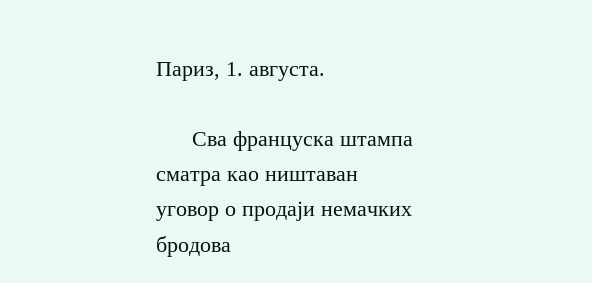Париз, 1. августа.

      Сва француска штампа сматра као ништаван уговор о продаји немачких бродова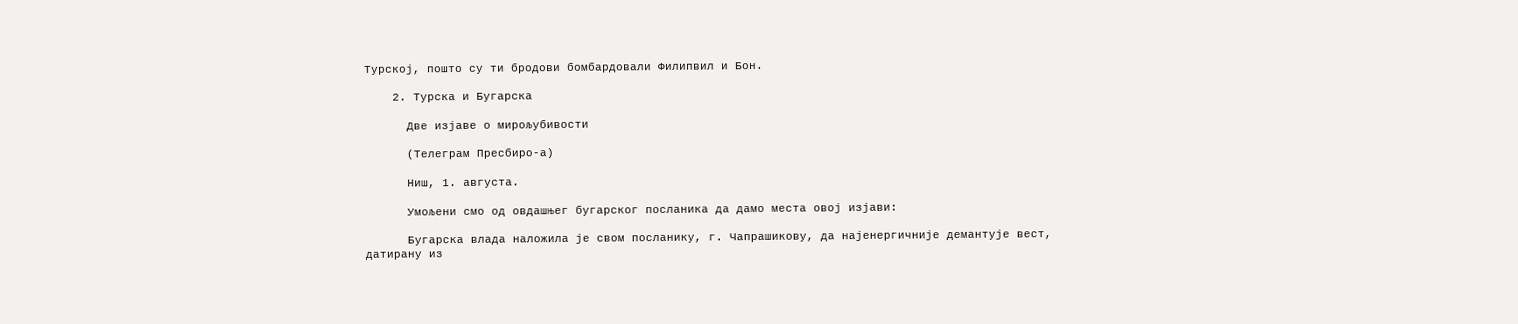Турској, пошто су ти бродови бомбардовали Филипвил и Бон.

    2. Турска и Бугарска

      Две изјаве о мирољубивости

      (Телеграм Пресбиро-а)

      Ниш, 1. августа.

      Умољени смо од овдашњег бугарског посланика да дамо места овој изјави:

      Бугарска влада наложила је свом посланику, г. Чапрашикову, да најенергичније демантује вест, датирану из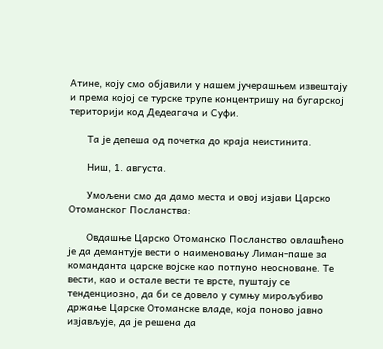Атине, коју смо објавили у нашем јучерашњем извештају и према којој се турске трупе концентришу на бугарској територији код Дедеагача и Суфи.

      Та је депеша од почетка до краја неистинита.

      Ниш, 1. августа.

      Умољени смо да дамо места и овој изјави Царско Отоманског Посланства:

      Овдашње Царско Отоманско Посланство овлашћено је да демантује вести о наименовању Лиман-паше за команданта царске војске као потпуно неосноване. Те вести, као и остале вести те врсте, пуштају се тенденциозно, да би се довело у сумњу мирољубиво држање Царске Отоманске владе, која поново јавно изјављује, да је решена да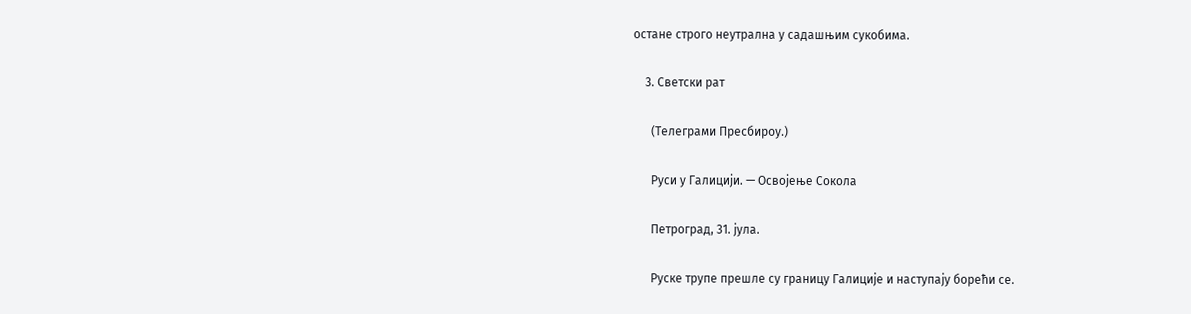остане строго неутрална у садашњим сукобима.

    3. Светски рат

      (Телеграми Пресбироу.)

      Руси у Галицији. — Освојење Сокола

      Петроград, 31. јула.

      Руске трупе прешле су границу Галиције и наступају борећи се.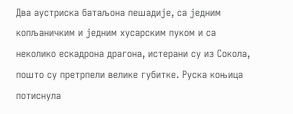Два аустриска батаљона пешадије, са једним копљаничким и једним хусарским пуком и са неколико ескадрона драгона, истерани су из Сокола, пошто су претрпели велике губитке. Руска коњица потиснула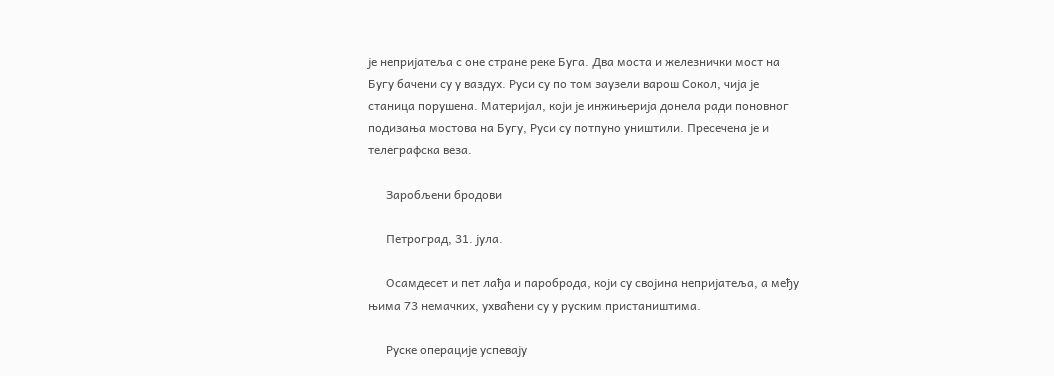је непријатеља с оне стране реке Буга. Два моста и железнички мост на Бугу бачени су у ваздух. Руси су по том заузели варош Сокол, чија је станица порушена. Материјал, који је инжињерија донела ради поновног подизања мостова на Бугу, Руси су потпуно уништили. Пресечена је и телеграфска веза.

      Заробљени бродови

      Петроград, 31. јула.

      Осамдесет и пет лађа и пароброда, који су својина непријатеља, а међу њима 73 немачких, ухваћени су у руским пристаништима.

      Руске операције успевају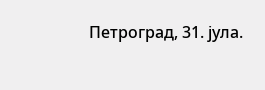Петроград, 31. јула.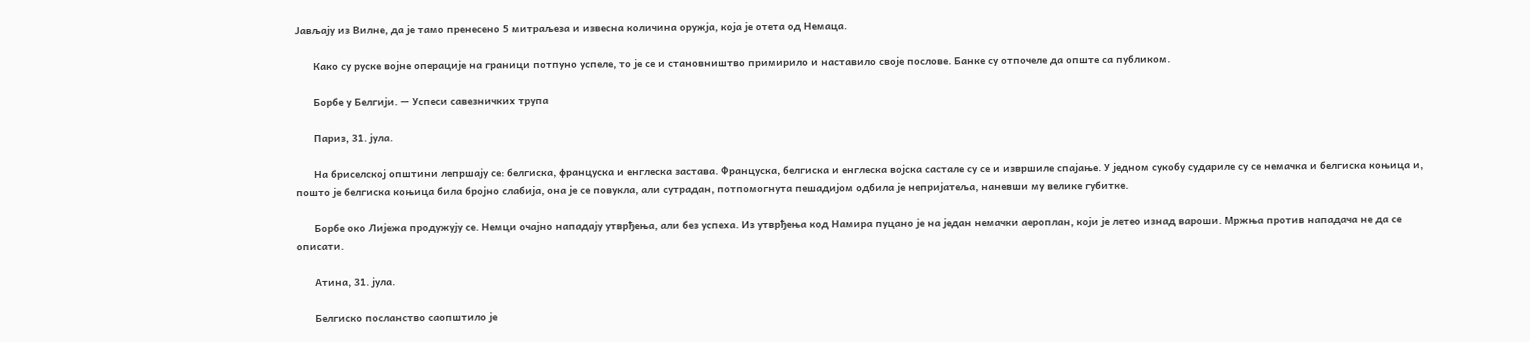Јављају из Вилне, да је тамо пренесено 5 митраљеза и извесна количина оружја, која је отета од Немаца.

      Како су руске војне операције на граници потпуно успеле, то је се и становништво примирило и наставило своје послове. Банке су отпочеле да опште са публиком.

      Борбе у Белгији. — Успеси савезничких трупа

      Париз, 31. јула.

      На бриселској општини лепршају се: белгиска, француска и енглеска застава. Француска, белгиска и енглеска војска састале су се и извршиле спајање. У једном сукобу судариле су се немачка и белгиска коњица и, пошто је белгиска коњица била бројно слабија, она је се повукла, али сутрадан, потпомогнута пешадијом одбила је непријатеља, наневши му велике губитке.

      Борбе око Лијежа продужују се. Немци очајно нападају утврђења, али без успеха. Из утврђења код Намира пуцано је на један немачки аероплан, који је летео изнад вароши. Мржња против нападача не да се описати.

      Атина, 31. јула.

      Белгиско посланство саопштило је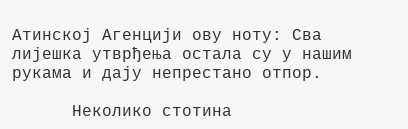Атинској Агенцији ову ноту: Сва лијешка утврђења остала су у нашим рукама и дају непрестано отпор.

      Неколико стотина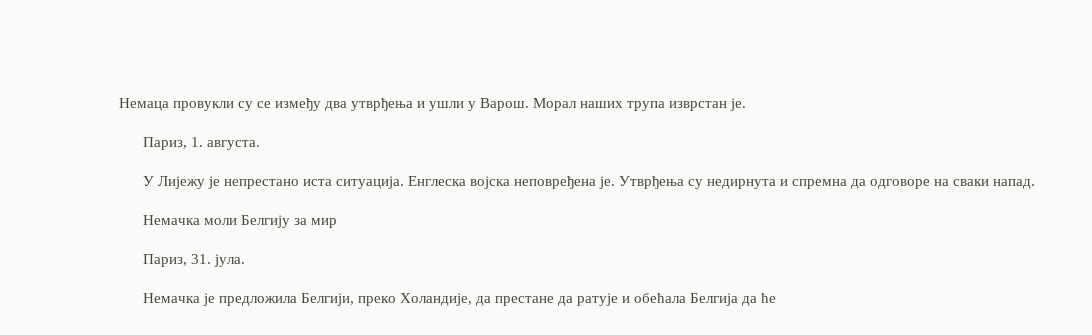Немаца провукли су се између два утврђења и ушли у Варош. Морал наших трупа изврстан је.

      Париз, 1. августа.

      У Лијежу је непрестано иста ситуација. Енглеска војска неповређена је. Утврђења су недирнута и спремна да одговоре на сваки напад.

      Немачка моли Белгију за мир

      Париз, 31. јула.

      Немачка је предложила Белгији, преко Холандије, да престане да ратује и обећала Белгија да ће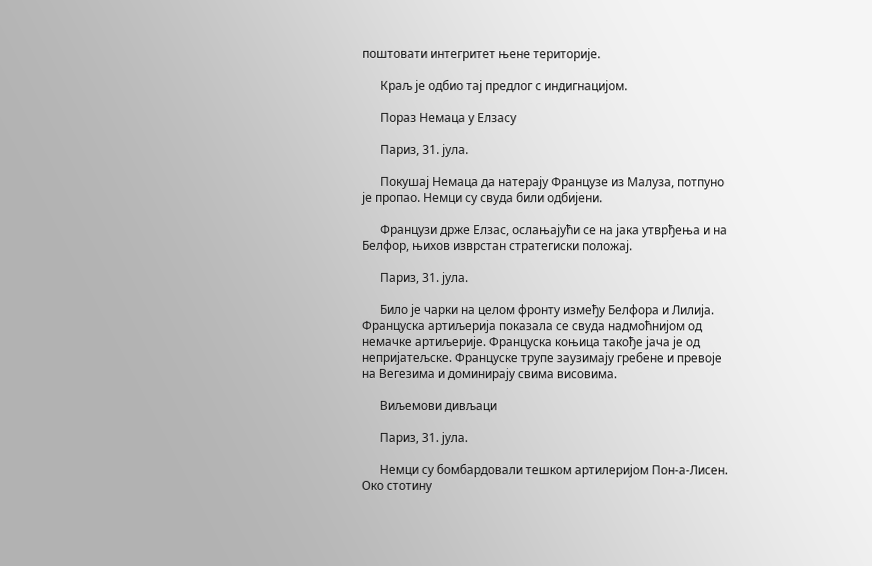поштовати интегритет њене територије.

      Краљ је одбио тај предлог с индигнацијом.

      Пораз Немаца у Елзасу

      Париз, 31. јула.

      Покушај Немаца да натерају Французе из Малуза, потпуно је пропао. Немци су свуда били одбијени.

      Французи држе Елзас, ослањајући се на јака утврђења и на Белфор, њихов изврстан стратегиски положај.

      Париз, 31. јула.

      Било је чарки на целом фронту између Белфора и Лилија. Француска артиљерија показала се свуда надмоћнијом од немачке артиљерије. Француска коњица такође јача је од непријатељске. Француске трупе заузимају гребене и превоје на Вегезима и доминирају свима висовима.

      Виљемови дивљаци

      Париз, 31. јула.

      Немци су бомбардовали тешком артилеријом Пон-а-Лисен. Око стотину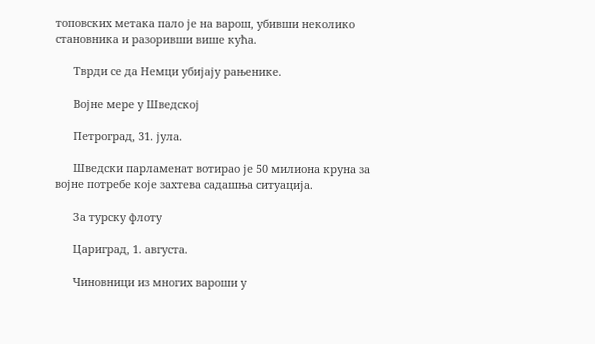топовских метака пало је на варош, убивши неколико становника и разоривши више кућа.

      Тврди се да Немци убијају рањенике.

      Војне мере у Шведској

      Петроград, 31. јула.

      Шведски парламенат вотирао је 50 милиона круна за војне потребе које захтева садашња ситуација.

      За турску флоту

      Цариград, 1. августа.

      Чиновници из многих вароши у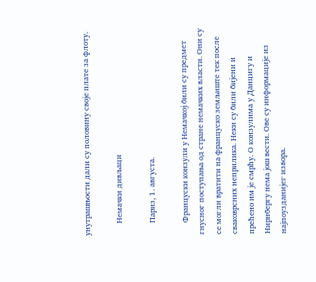унутрашњости дали су половину своје плате за флоту.

      Немачки дивљаци

      Париз, 1. августа.

      Француски конзули у Немачкој били су предмет гнусног поступања од стране немачких власти. Они су се могли вратити на француско земљиште тек после сваковрсних неприлика. Неки су били бијени и прећено им је смрћу. О конзулима у Данцигу и Нирнбергу нема још вести. Ове су информације из најпоузданијег извора.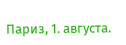Париз, 1. августа.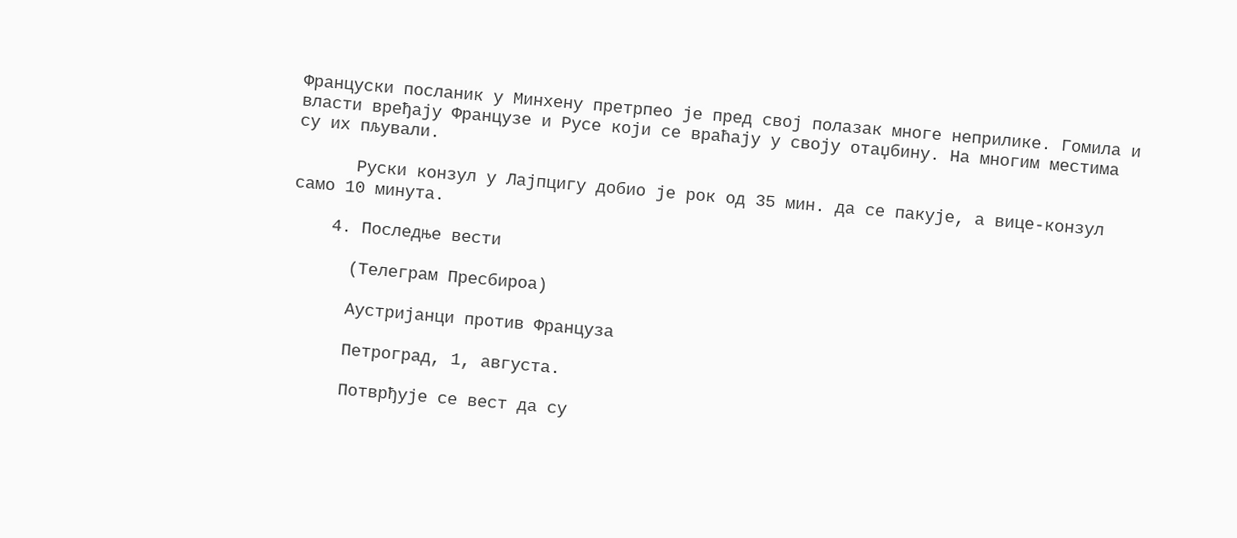Француски посланик у Минхену претрпео је пред свој полазак многе неприлике. Гомила и власти вређају Французе и Русе који се враћају у своју отаџбину. На многим местима су их пљували.

      Руски конзул у Лајпцигу добио је рок од 35 мин. да се пакује, а вице-конзул само 10 минута.

    4. Последње вести

      (Телеграм Пресбироа)

      Аустријанци против Француза

      Петроград, 1, августа.

      Потврђује се вест да су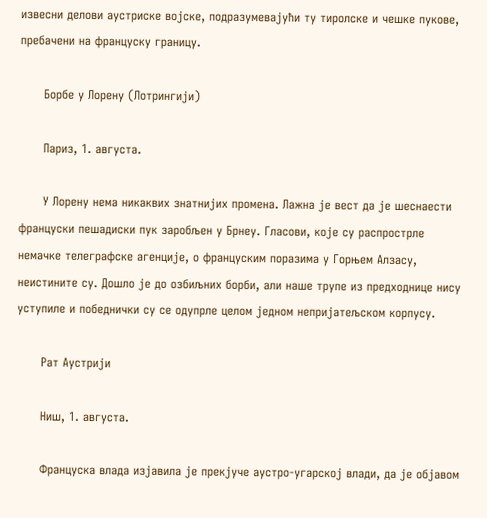извесни делови аустриске војске, подразумевајући ту тиролске и чешке пукове, пребачени на француску границу.

      Борбе у Лорену (Лотрингији)

      Париз, 1. августа.

      У Лорену нема никаквих знатнијих промена. Лажна је вест да је шеснаести француски пешадиски пук заробљен у Брнеу. Гласови, које су распрострле немачке телеграфске агенције, о француским поразима у Горњем Алзасу, неистините су. Дошло је до озбиљних борби, али наше трупе из предходнице нису уступиле и победнички су се одупрле целом једном непријатељском корпусу.

      Рат Аустрији

      Ниш, 1. августа.

      Француска влада изјавила је прекјуче аустро-угарској влади, да је објавом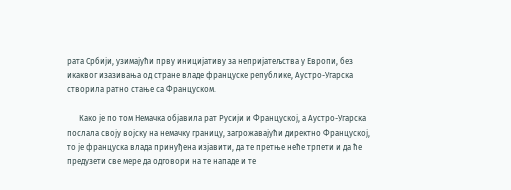рата Србији, узимајући прву иницијативу за непријатељства у Европи, без икаквог изазивања од стране владе француске републике, Аустро-Угарска створила ратно стање са Француском.

      Како је по том Немачка објавила рат Русији и Француској, а Аустро-Угарска послала своју војску на немачку границу, загрожавајући директно Француској, то је француска влада принуђена изјавити, да те претње неће трпети и да ће предузети све мере да одговори на те нападе и те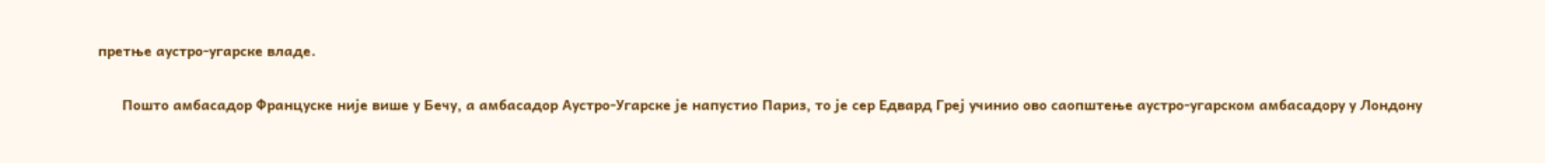претње аустро-угарске владе.

      Пошто амбасадор Француске није више у Бечу, а амбасадор Аустро-Угарске је напустио Париз, то је сер Едвард Греј учинио ово саопштење аустро-угарском амбасадору у Лондону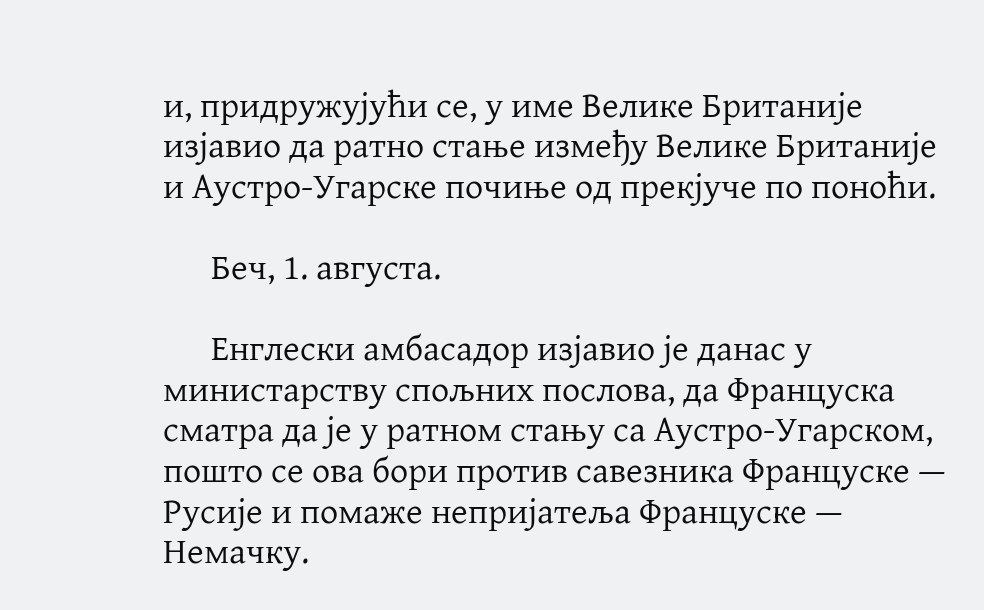и, придружујући се, у име Велике Британије изјавио да ратно стање између Велике Британије и Аустро-Угарске почиње од прекјуче по поноћи.

      Беч, 1. августа.

      Енглески амбасадор изјавио је данас у министарству спољних послова, да Француска сматра да је у ратном стању са Аустро-Угарском, пошто се ова бори против савезника Француске — Русије и помаже непријатеља Француске — Немачку.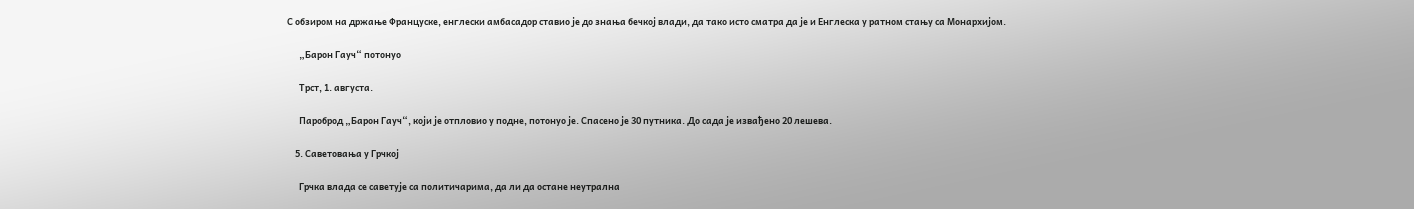С обзиром на држање Француске, енглески амбасадор ставио је до знања бечкој влади, да тако исто сматра да је и Енглеска у ратном стању са Монархијом.

      „Барон Гауч“ потонуо

      Трст, 1. августа.

      Пароброд „Барон Гауч“, који је отпловио у подне, потонуо је. Спасено је 30 путника. До сада је извађено 20 лешева.

    5. Саветовања у Грчкој

      Грчка влада се саветује са политичарима, да ли да остане неутрална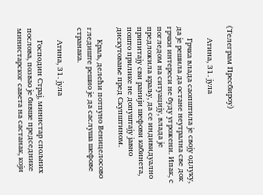(Телеграм Пресбироу)

      Атина, 31. јула

      Грчка влада саопштила је своју одлуку, да је решила да остане неутрална све док грчки интереси не буду угрожени. Ипак, с погледом на ситуацију, влада је предложила краљу, да се индивидуално припитају сви ранији шефови кабинета, пошто прилике не допуштају јавно дискутовање пред Скупштином.

      Краљ, делећи потпуно Веницелосово гледиште решио је да саслуша шефове странака.

      Атина, 31. јула

      Господин Страј, министар спољних послова, позвао је бивше председнике министарског савета на састанак, који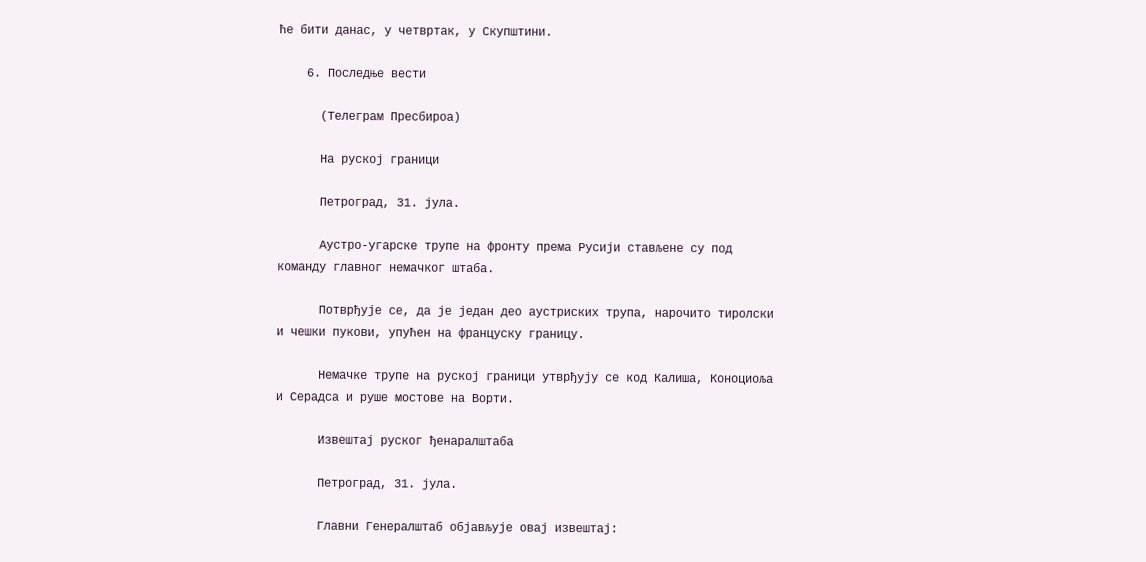ће бити данас, у четвртак, у Скупштини.

    6. Последње вести

      (Телеграм Пресбироа)

      На руској граници

      Петроград, 31. јула.

      Аустро-угарске трупе на фронту према Русији стављене су под команду главног немачког штаба.

      Потврђује се, да је један део аустриских трупа, нарочито тиролски и чешки пукови, упућен на француску границу.

      Немачке трупе на руској граници утврђују се код Калиша, Коноциоља и Серадса и руше мостове на Ворти.

      Извештај руског ђенаралштаба

      Петроград, 31. јула.

      Главни Генералштаб објављује овај извештај: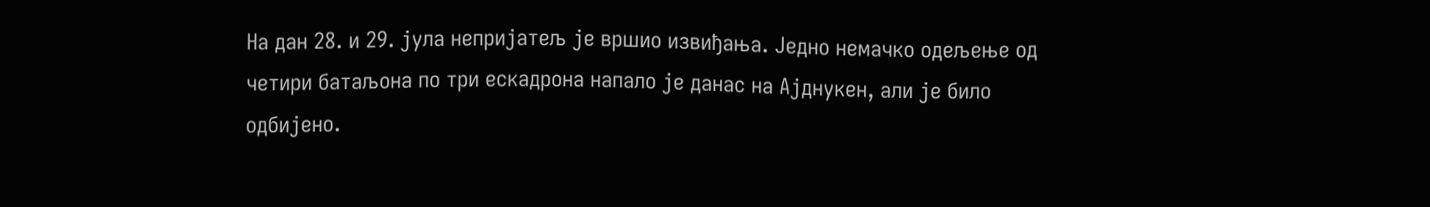На дан 28. и 29. јула непријатељ је вршио извиђања. Једно немачко одељење од четири батаљона по три ескадрона напало је данас на Ајднукен, али је било одбијено.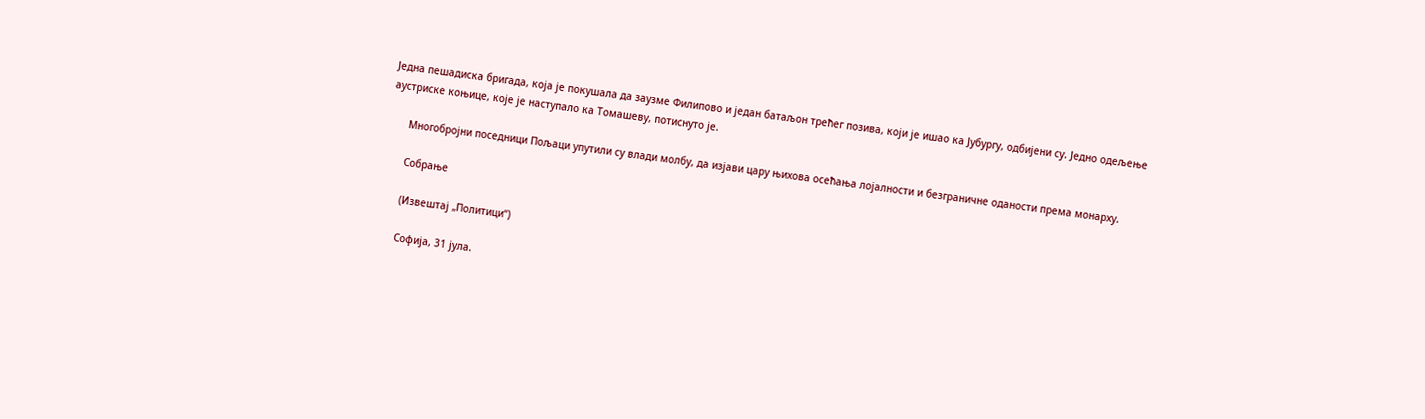Једна пешадиска бригада, која је покушала да заузме Филипово и један батаљон трећег позива, који је ишао ка Јубургу, одбијени су. Једно одељење аустриске коњице, које је наступало ка Томашеву, потиснуто је.

      Многобројни поседници Пољаци упутили су влади молбу, да изјави цару њихова осећања лојалности и безграничне оданости према монарху.

      Собрање

      (Извештај „Политици“)

      Софија, 31 јула.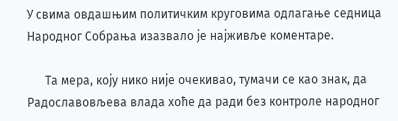У свима овдашњим политичким круговима одлагање седница Народног Собрања изазвало је најживље коментаре.

      Та мера, коју нико није очекивао, тумачи се као знак, да Радославовљева влада хоће да ради без контроле народног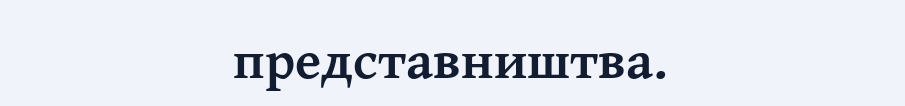представништва.